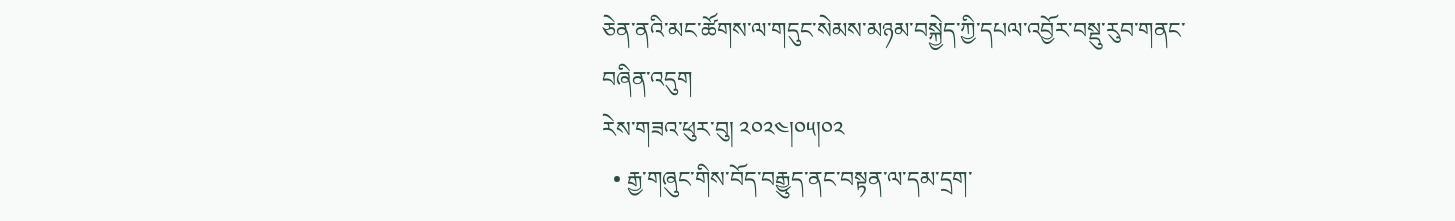ཅེན་ནའི་མང་ཚོགས་ལ་གདུང་སེམས་མཉམ་བསྐྱེད་ཀྱི་དཔལ་འབྱོར་བསྡུ་རུབ་གནང་བཞིན་འདུག
རེས་གཟའ་ཕུར་བུ། ༢༠༢༤།༠༥།༠༢
  • རྒྱ་གཞུང་གིས་བོད་བརྒྱུད་ནང་བསྟན་ལ་དམ་དྲག་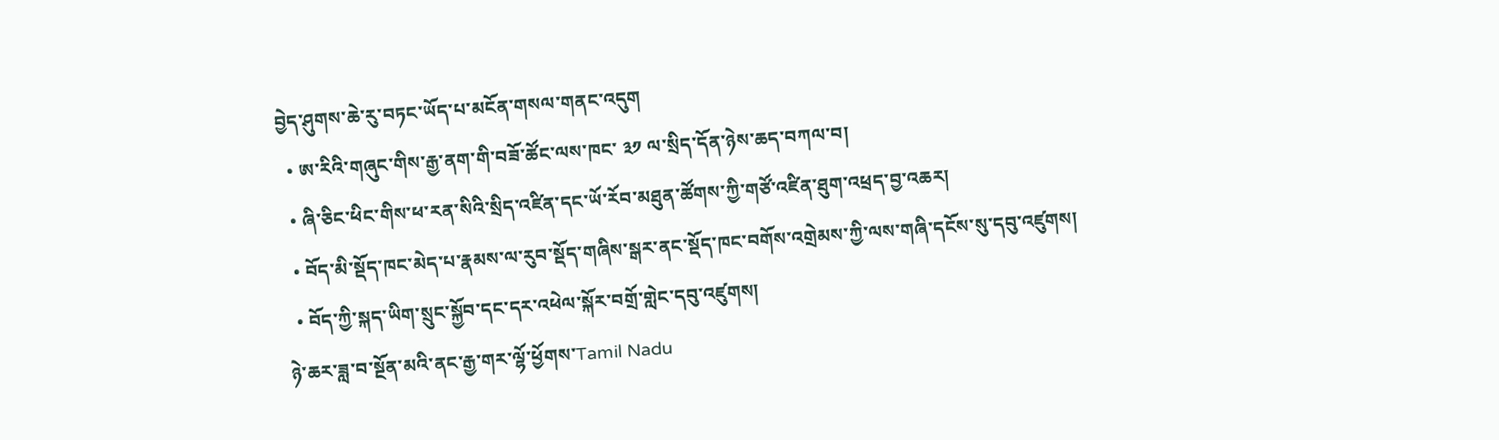བྱེད་ཤུགས་ཆེ་རུ་བཏང་ཡོད་པ་མངོན་གསལ་གནང་འདུག
  • ཨ་རིའི་གཞུང་གིས་རྒྱ་ནག་གི་བཟོ་ཚོང་ལས་ཁང་ ༣༡ ལ་སྲིད་དོན་ཉེས་ཆད་བཀལ་བ།
  • ཞི་ཅིང་ཕིང་གིས་ཕ་རན་སིའི་སྲིད་འཛིན་དང་ཡོ་རོབ་མཐུན་ཚོགས་ཀྱི་གཙོ་འཛིན་ཐུག་འཕྲད་བྱ་འཆར།
  • བོད་མི་སྡོད་ཁང་མེད་པ་རྣམས་ལ་རུབ་སྡོད་གཞིས་སྒར་ནང་སྡོད་ཁང་བགོས་འགྲེམས་ཀྱི་ལས་གཞི་དངོས་སུ་དབུ་འཛུགས།
  • བོད་ཀྱི་སྐད་ཡིག་སྲུང་སྐྱོབ་དང་དར་འཕེལ་སྐོར་བགྲོ་གླེང་དབུ་འཛུགས།
ཉེ་ཆར་ཟླ་བ་སྔོན་མའི་ནང་རྒྱ་གར་ལྷོ་ཕྱོགས་Tamil Nadu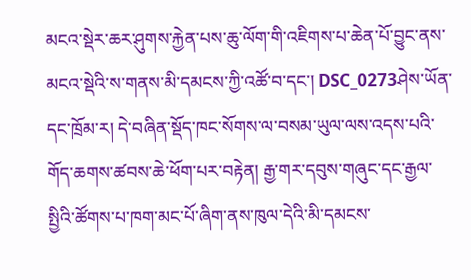མངའ་སྡེར་ཆར་ཤུགས་རྐྱེན་པས་ཆུ་ལོག་གི་འཇིགས་པ་ཆེན་པོ་བྱུང་ནས་མངའ་སྡེའི་ས་གནས་མི་དམངས་ཀྱི་འཚོ་བ་དང་། DSC_0273ཤེས་ཡོན་དང་ཁྲོམ་ར། དེ་བཞིན་སྡོད་ཁང་སོགས་ལ་བསམ་ཡུལ་ལས་འདས་པའི་གོད་ཆགས་ཚབས་ཆེ་ཕོག་པར་བརྟེན། རྒྱ་གར་དབུས་གཞུང་དང་རྒྱལ་སྤྱིའི་ཚོགས་པ་ཁག་མང་པོ་ཞིག་ནས་ཁུལ་དེའི་མི་དམངས་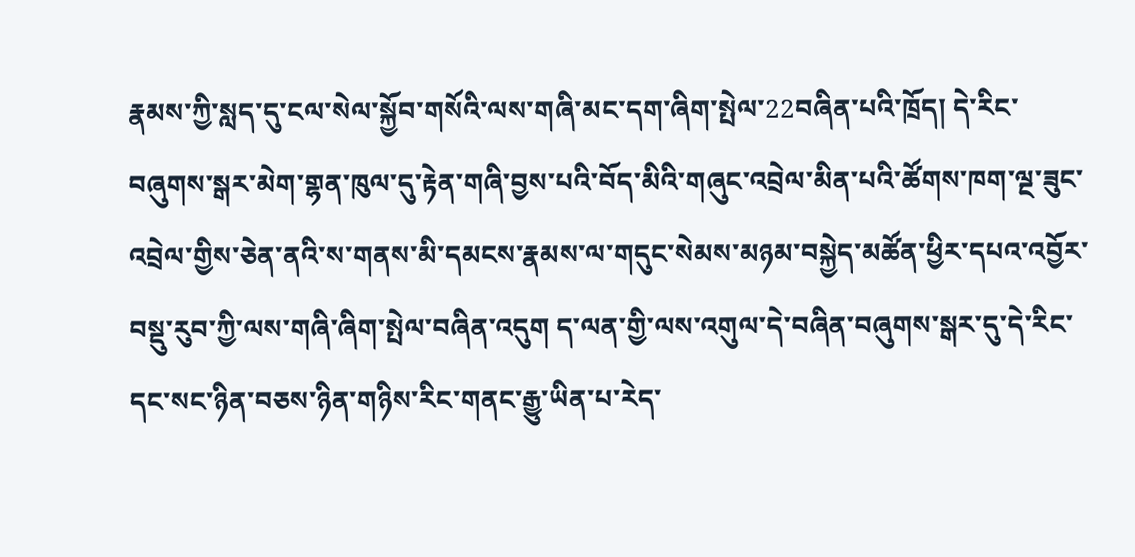རྣམས་ཀྱི་སླད་དུ་ངལ་སེལ་སྐྱོབ་གསོའི་ལས་གཞི་མང་དག་ཞིག་སྤེལ་22བཞིན་པའི་ཁྲོད། དེ་རིང་བཞུགས་སྒར་མེག་གྷན་ཁུལ་དུ་རྟེན་གཞི་བྱས་པའི་བོད་མིའི་གཞུང་འབྲེལ་མིན་པའི་ཚོགས་ཁག་ལྔ་ཟུང་འབྲེལ་གྱིས་ཅེན་ནའི་ས་གནས་མི་དམངས་རྣམས་ལ་གདུང་སེམས་མཉམ་བསྐྱེད་མཚོན་ཕྱིར་དཔའ་འབྱོར་བསྡུ་རུབ་ཀྱི་ལས་གཞི་ཞིག་སྤེལ་བཞིན་འདུག ད་ལན་གྱི་ལས་འགུལ་དེ་བཞིན་བཞུགས་སྒར་དུ་དེ་རིང་དང་སང་ཉིན་བཅས་ཉིན་གཉིས་རིང་གནང་རྒྱུ་ཡིན་པ་རེད་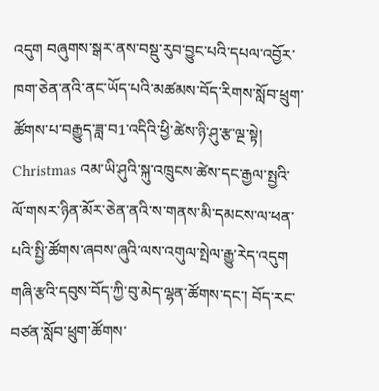འདུག བཞུགས་སྒར་ནས་བསྡུ་རུབ་བྱུང་པའི་དཔལ་འབྱོར་ཁག་ཅེན་ནའི་ནང་ཡོད་པའི་མཚམས་བོད་རིགས་སློབ་ཕྲུག་ཚོགས་པ་བརྒྱུད་ཟླ་བ1་འདིའི་ཕྱི་ཚེས་ཉི་ཤུ་རྩ་ལྔ་སྟེ། Christmas འམ་ཡི་ཤུའི་སྐུ་འཁྲུངས་ཚེས་དང་རྒྱལ་སྤྱའི་ལོ་གསར་ཉིན་མོར་ཅེན་ནའི་ས་གནས་མི་དམངས་ལ་ཕན་པའི་སྤྱི་ཚོགས་ཞབས་ཞུའི་ལས་འགུལ་སྤེལ་རྒྱུ་རེད་འདུག གཞི་རྩའི་དབུས་བོད་ཀྱི་བུ་མེད་ལྷན་ཚོགས་དང་། བོད་རང་བཙན་སློབ་ཕྲུག་ཚོགས་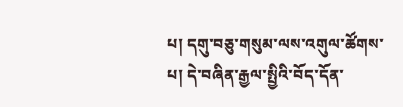པ། དགུ་བཅུ་གསུམ་ལས་འགུལ་ཚོགས་པ། དེ་བཞིན་རྒྱལ་སྤྱིའི་བོད་དོན་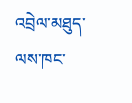འབྲེལ་མཐུད་ལས་ཁང་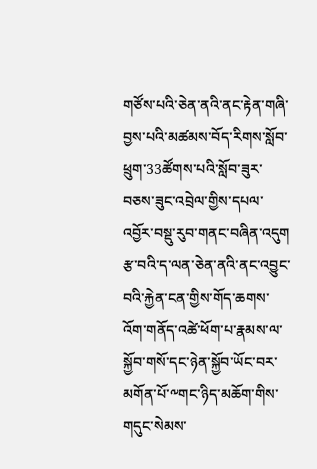གཙོས་པའི་ཅེན་ནའི་ནང་རྟེན་གཞི་བྱས་པའི་མཚམས་བོད་རིགས་སློབ་ཕྲུག་33ཚོགས་པའི་སློབ་ཟུར་བཅས་ཟུང་འབྲེལ་གྱིས་དཔལ་འབྱོར་བསྡུ་རུབ་གནང་བཞིན་འདུག རྩ་བའི་ད་ལན་ཅེན་ནའི་ནང་འབྱུང་བའི་རྐྱེན་ངན་གྱིས་གོད་ཆགས་འོག་གནོད་འཚེ་ཕོག་པ་རྣམས་ལ་སྐྱོབ་གསོ་དང་ཉེན་སྐྱོབ་ཡོང་བར་མགོན་པོ་༸གང་ཉིད་མཆོག་གིས་གདུང་སེམས་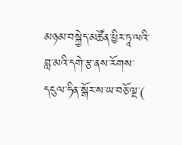མཉམ་བསྐྱེད་མཚོན་ཕྱིར་ཏཱ་ལའི་བླ་མའི་དགེ་རྩ་ནས་རོགས་དངུལ་ཧིན་སྒོར་ས་ཡ་བཅོ་ལྔ་(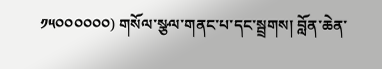༡༥༠༠༠༠༠༠) གསོལ་སྩལ་གནང་པ་དང་སྦྲགས། བློན་ཆེན་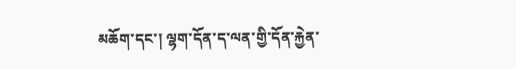མཆོག་དང་། ལྷག་དོན་ད་ལན་གྱི་དོན་རྐྱེན་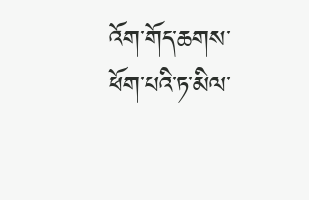འོག་གོད་ཆགས་ཕོག་པའི་ཏ་མིལ་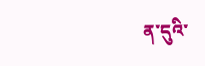ན་དུའི་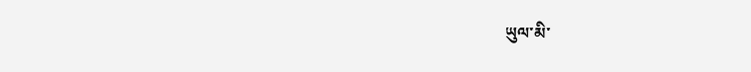ཡུལ་མི་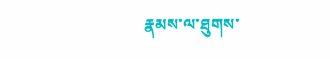རྣམས་ལ་ཐུགས་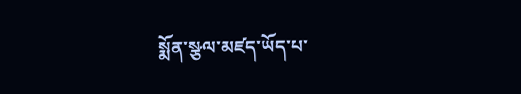སྨོན་སྩལ་མཛད་ཡོད་པ་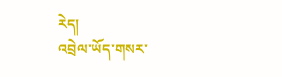རེད།
འབྲེལ་ཡོད་གསར་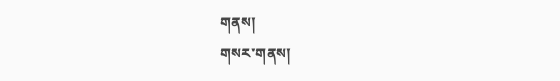གནས།
གསར་གནས།